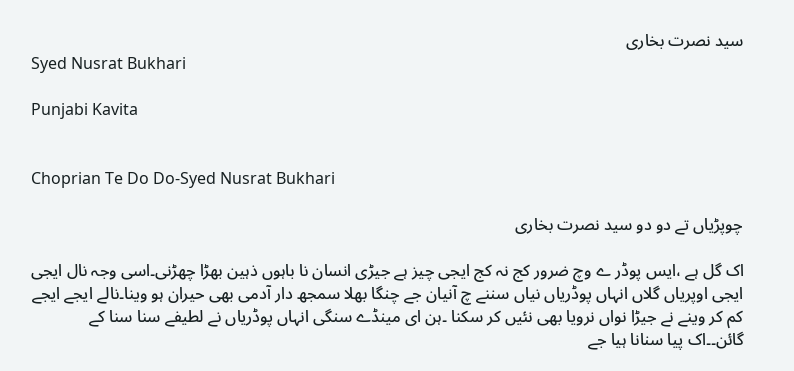سید نصرت بخاری
Syed Nusrat Bukhari

Punjabi Kavita


Choprian Te Do Do-Syed Nusrat Bukhari

چوپڑیاں تے دو دو سید نصرت بخاری

اک گل ہے ،ایس پوڈر ے وچ ضرور کج نہ کج ایجی چیز ہے جیڑی انسان نا باہوں ذہین بھڑا چھڑنی۔اسی وجہ نال ایجی ایجی اوپریاں گلاں انہاں پوڈریاں نیاں سننے چ آنیان جے چنگا بھلا سمجھ دار آدمی بھی حیران ہو وینا۔نالے ایجے ایجے کم کر وینے نے جیڑا نواں نرویا بھی نئیں کر سکنا ۔ہن ای مینڈے سنگی انہاں پوڈریاں نے لطیفے سنا سنا کے گائن۔۔اک پیا سنانا ہیا جے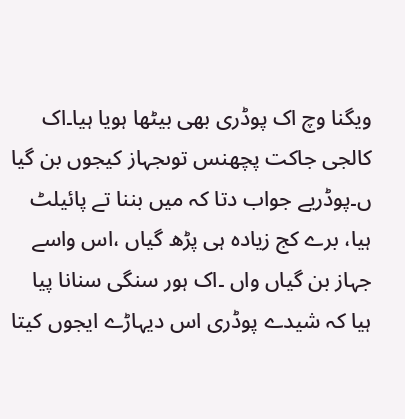ویگنا وچ اک پوڈری بھی بیٹھا ہویا ہیا۔اک کالجی جاکت پچھنس توںجہاز کیجوں بن گیا ں۔پوڈریے جواب دتا کہ میں بننا تے پائیلٹ ہیا، برے کج زیادہ ہی پڑھ گیاں ،اس واسے جہاز بن گیاں واں ۔اک ہور سنگی سنانا پیا ہیا کہ شیدے پوڈری اس دیہاڑے ایجوں کیتا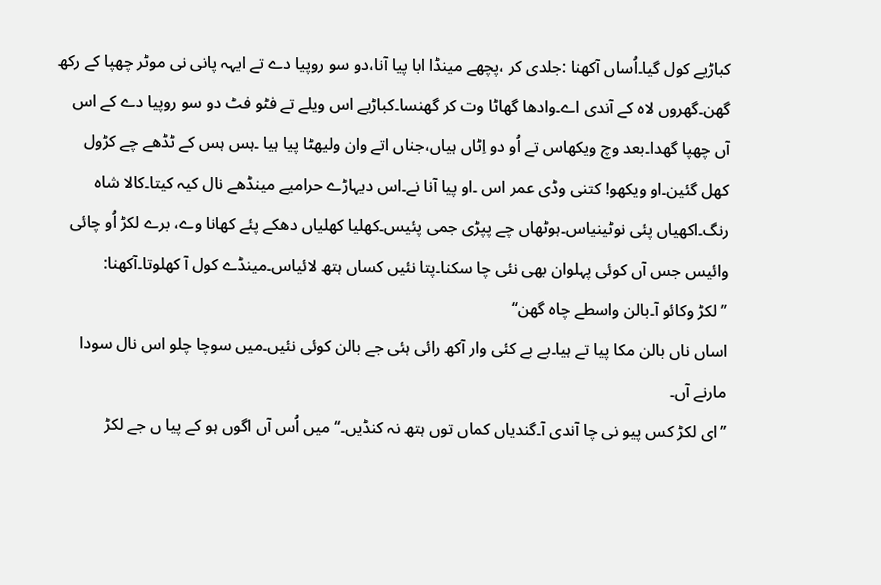کباڑیے کول گیا۔اُساں آکھنا :جلدی کر ،پچھے مینڈا ابا پیا آنا،دو سو روپیا دے تے ایہہ پانی نی موٹر چھپا کے رکھ گھن۔گھروں لاہ کے آندی اے۔وادھا گھاٹا وت کر گھنسا۔کباڑیے اس ویلے تے فٹو فٹ دو سو روپیا دے کے اس آں چھپا گھدا۔بعد وچ ویکھاس تے اُو دو اِٹاں ہیاں،جناں اتے وان ولیھٹا پیا ہیا ۔ہس ہس کے ٹڈھے چے کڑول کھل گئین۔او ویکھو! کتنی وڈی عمر اس ۔او پیا آنا نے۔اس دیہاڑے حرامیے مینڈھے نال کیہ کیتا۔کالا شاہ رنگ۔اکھیاں پئی نوٹینیاس۔ہوٹھاں چے پپڑی جمی پئیس۔کھلیا کھلیاں دھکے پئے کھانا وے، برے لکڑ اُو چائی وائیس جس آں کوئی پہلوان بھی نئی چا سکنا۔پتا نئیں کساں ہتھ لائیاس۔مینڈے کول آ کھلوتا۔آکھنا:
’’لکڑ وکائو آ۔بالن واسطے چاہ گھن‘‘
اساں ناں بالن مکا پیا تے ہیا۔بے بے کئی وار آکھ رائی ہئی جے بالن کوئی نئیں۔میں سوچا چلو اس نال سودا مارنے آں۔
’’ای لکڑ کس پیو نی چا آندی آ۔گندیاں کماں توں ہتھ نہ کنڈیں۔‘‘میں اُس آں اگوں ہو کے پیا ں جے لکڑ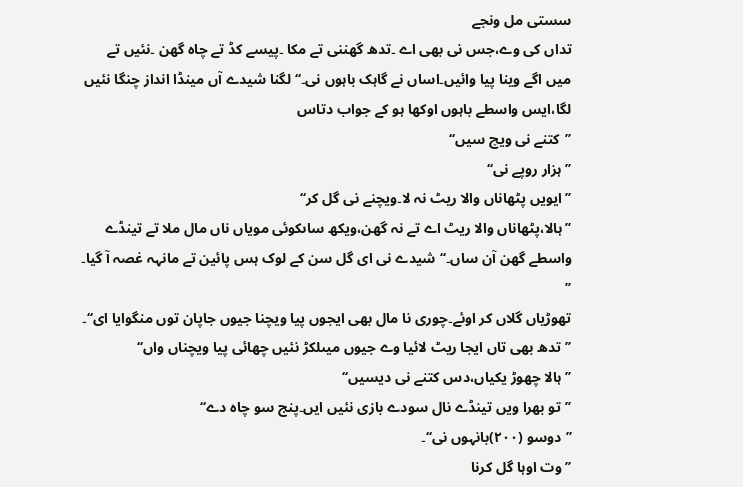سستی مل ونجے
تداں کی وے،جس نی بھی اے ۔تدھ گھننی تے مکا ۔پیسے کڈ تے چاہ گھن ۔نئیں تے میں اگے وینا پیا وائیں۔اساں نے گاہک باہوں نی۔‘‘لگنا شیدے آں مینڈا انداز چنگا نئیں لگا،ایس واسطے باہوں اوکھا ہو کے جواب دتاس
’’کتنے نی ویچ سیں‘‘
’’ہزار روپے نی‘‘
’’ایویں پٹھاناں والا ریٹ نہ لا۔ویچنے نی گل کر‘‘
’’ہالا،پٹھاناں والا ریٹ اے تے نہ گھن،ویکھ ساںکوئی مویاں ناں مال ملا تے تینڈے واسطے گھن آن ساں۔‘‘شیدے نی ای گل سن کے لوک ہس پائین تے مانہہ غصہ آ گیا۔
’’
تھوڑیاں گلاں کر اوئے۔چوری نا مال بھی ایجوں پیا ویچنا جیوں جاپان توں منگوایا ای‘‘۔ ’’تدھ بھی تاں ایجا ریٹ لائیا وے جیوں میںلکڑ نئیں چھائی پیا ویچناں واں‘‘
’’ہالا چھوڑ یکیاں،دس کتنے نی دیسیں‘‘
’’تو بھرا ویں تینڈے نال سودے بازی نئیں ایں۔پنج سو چاہ دے‘‘
’’دوسو (۲۰۰)بانہوں نی‘‘۔
’’وت اوہا گل کرنا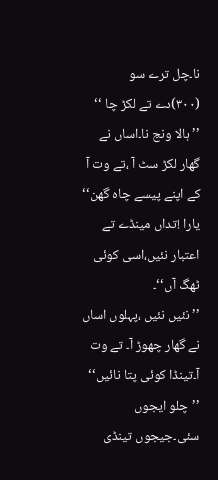نا۔چل ترے سو (۳۰۰)دے تے لکڑ چا ‘‘
’’ہالا ونج نا۔اساں نے گھار لکڑ سٹ آ ،تے وت آ کے اپنے پیسے چاہ گھن‘‘
یارا !تداں مینڈے تے اعتبار نئیں،اسی کوئی ٹھگ آں‘‘۔
’’نئیں نئیں ،پہلوں اساں نے گھار چھوڑ آ۔ تے وت آ۔تینڈا کوئی پتا نائیں‘‘
’’چلو ایجوں سئی۔جیجوں تینڈی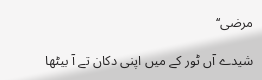مرضی‘‘

شیدے آں ٹور کے میں اپنی دکان تے آ بیٹھا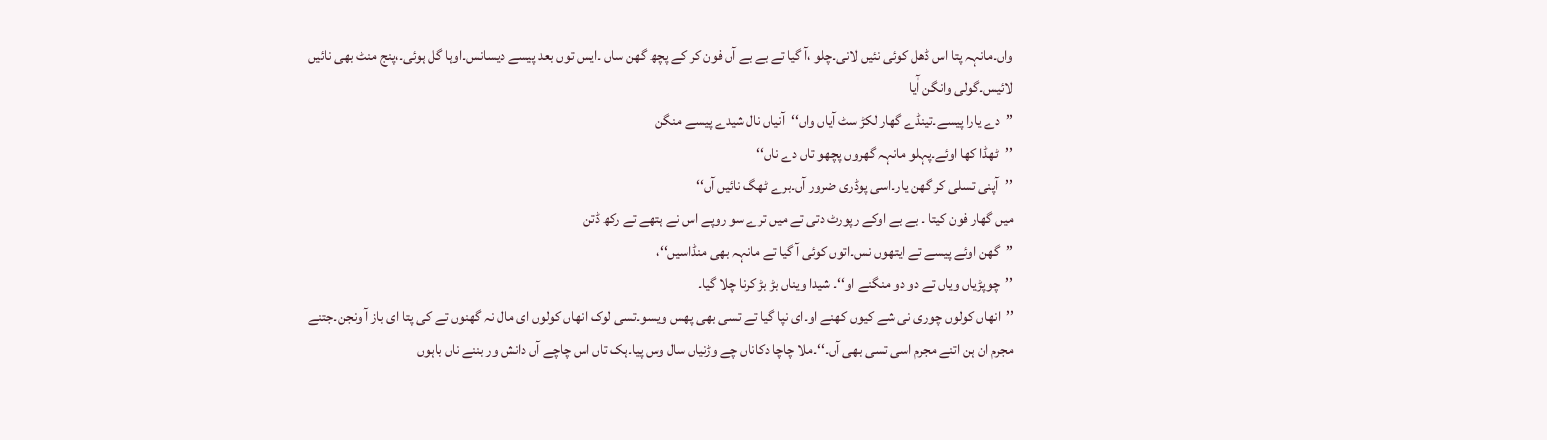واں۔مانہہ پتا اس ڈھل کوئی نئیں لانی۔چلو ،آ گیا تے بے بے آں فون کر کے پچھ گھن ساں ۔ایس توں بعد پیسے دیسانس۔اوہا گل ہوئی۔،پنج منٹ بھی نائیں لائیس۔گولی وانگن آٰیا
’’دے یارا پیسے۔تینڈے گھار لکڑ سٹ آیاں واں‘‘آنیاں نال شیدے پیسے منگن
’’ٹھڈا کھا اوئے۔پہلو مانہہ گھروں پچھو تاں دے ناں‘‘
’’آپنی تسلی کر گھن یار۔اسی پوڈری ضرور آں۔برے ٹھگ نائیں آں‘‘
میں گھار فون کیتا ۔ بے بے اوکے رپورٹ دتی تے میں ترے سو روپے اس نے ہتھے تے رکھ ڈتن
’’گھن اوئے پیسے تے ایتھوں نس۔اتوں کوئی آ گیا تے مانہہ بھی منڈاسیں‘‘،
’’چوپڑیاں ویاں تے دو دو منگنے او‘‘۔ شیدا ویناں بڑ بڑ کرنا چلا گیا۔
’’انھاں کولوں چوری نی شے کیوں کھنے او۔ای نپا گیا تے تسی بھی پھس ویسو۔تسی لوک انھاں کولوں ای مال نہ گھنوں تے کی پتا ای باز آ ونجن۔جتنے مجرم ان ہن اتنے مجرم اسی تسی بھی آں۔‘‘۔ملا چاچا دکاناں چے وڑنیاں سال وس پیا۔ہک تاں اس چاچے آں دانش ور بننے ناں باہوں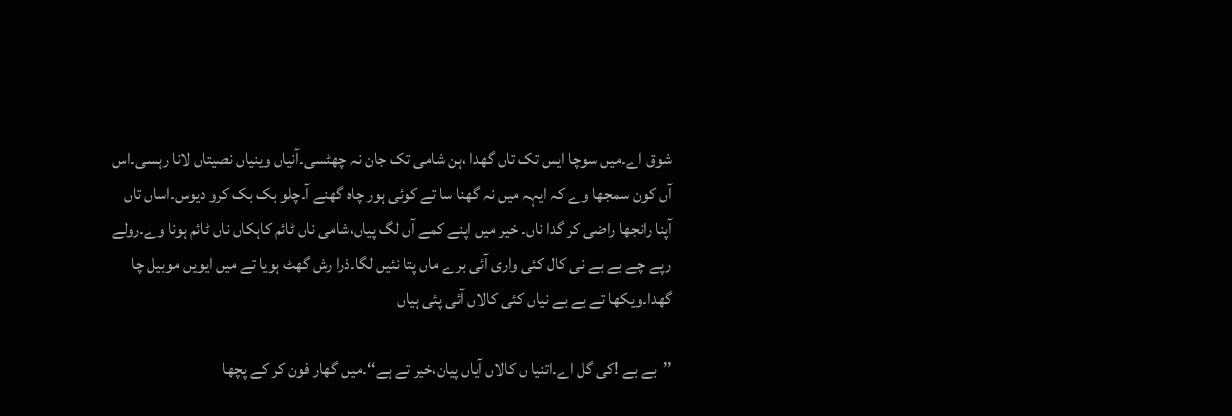شوق اے۔میں سوچا ایس تک تاں گھدا ،ہن شامی تک جان نہ چھٹسی۔آنیاں وینیاں نصیتاں لانا رہسی۔اس آں کون سمجھا وے کہ ایہہ میں نہ گھنا سا تے کوئی ہور چاہ گھنے آ۔چلو بک بک کرو دیوس۔اساں تاں آپنا رانجھا راضی کر گدا ناں۔ خیر میں اپنے کمے آں لگ پیاں،شامی ناں ٹائم کاہکاں ناں ٹائم ہونا وے۔رولے رپے چے بے بے نی کال کئی واری آئی برے ماں پتا نئیں لگا۔ذرا رش گھٹ ہویا تے میں ایویں موبیل چا گھدا۔ویکھا تے بے بے نیاں کئی کالاں آئی پئی ہیاں

’’بے بے !کی گل اے۔اتنیا ں کالاں آیاں پیان،خیر تے ہے‘‘۔میں گھار فون کر کے پچھا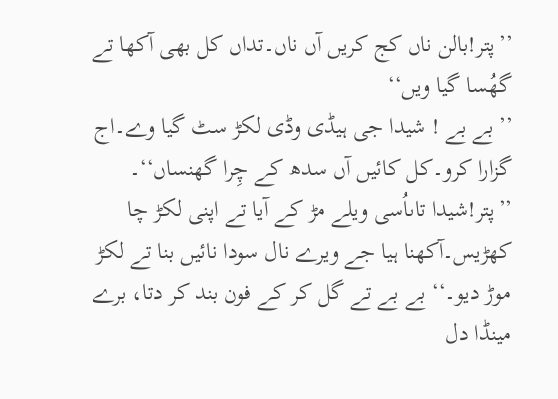’’پتر!بالن ناں کج کریں آں ناں۔تداں کل بھی آکھا تے گھُسا گیا ویں‘‘
’’بے بے ! شیدا جی ہیڈی وڈی لکڑ سٹ گیا وے۔اج گزارا کرو۔کل کائیں آں سدھ کے چِرا گھنساں‘‘۔
’’پتر!شیدا تاںاُسی ویلے مڑ کے آیا تے اپنی لکڑ چا کھڑیس۔آکھنا ہیا جے ویرے نال سودا نائیں بنا تے لکڑ موڑ دیو۔‘‘ بے بے تے گل کر کے فون بند کر دتا، برے مینڈا دل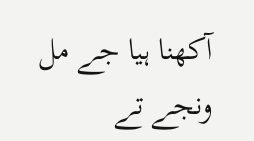آکھنا ہیا جے مل ونجے تے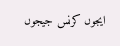ایجوں کرنس جیجوں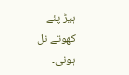ہیڑ پئے کھوتے نل ہونی۔